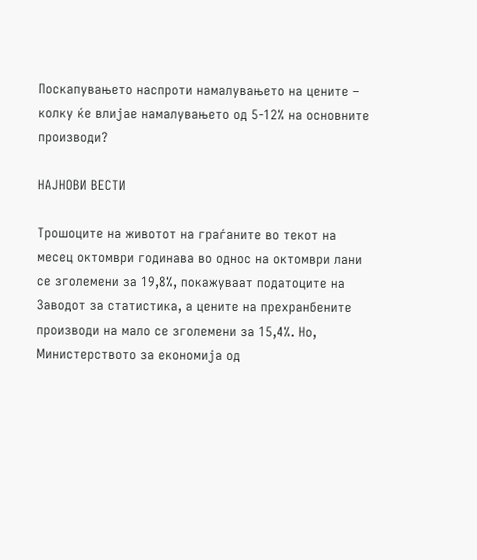Поскапувањето наспроти намалувањето на цените – колку ќе влијае намалувањето од 5-12% на основните производи?

НАЈНОВИ ВЕСТИ

Трошоците на животот на граѓаните во текот на месец октомври годинава во однос на октомври лани се зголемени за 19,8%, покажуваат податоците на Заводот за статистика, а цените на прехранбените производи на мало се зголемени за 15,4%. Но, Министерството за економија од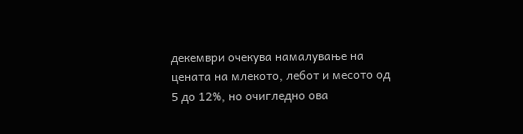декември очекува намалување на цената на млекото, лебот и месото од 5 до 12%, но очигледно ова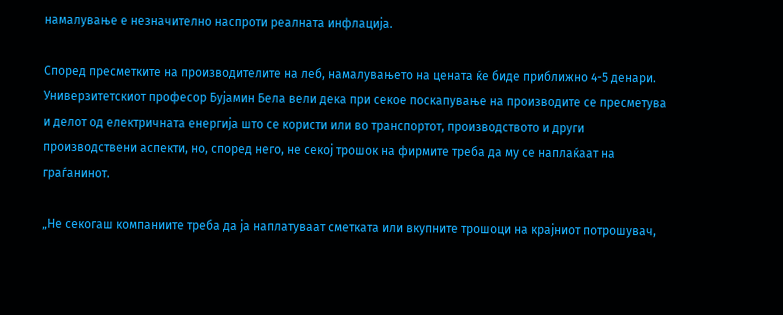намалување е незначително наспроти реалната инфлација.

Според пресметките на производителите на леб, намалувањето на цената ќе биде приближно 4-5 денари. Универзитетскиот професор Бујамин Бела вели дека при секое поскапување на производите се пресметува и делот од електричната енергија што се користи или во транспортот, производството и други производствени аспекти, но, според него, не секој трошок на фирмите треба да му се наплаќаат на граѓанинот.

„Не секогаш компаниите треба да ја наплатуваат сметката или вкупните трошоци на крајниот потрошувач,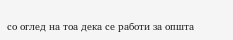со оглед на тоа дека се работи за општа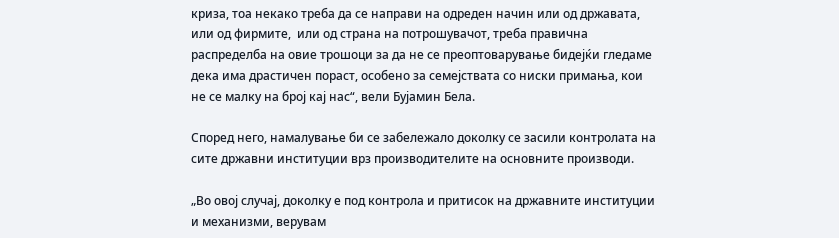криза, тоа некако треба да се направи на одреден начин или од државата, или од фирмите,  или од страна на потрошувачот, треба правична распределба на овие трошоци за да не се преоптоварување бидејќи гледаме дека има драстичен пораст, особено за семејствата со ниски примања, кои не се малку на број кај нас“, вели Бујамин Бела.

Според него, намалување би се забележало доколку се засили контролата на сите државни институции врз производителите на основните производи.

„Во овој случај, доколку е под контрола и притисок на државните институции и механизми, верувам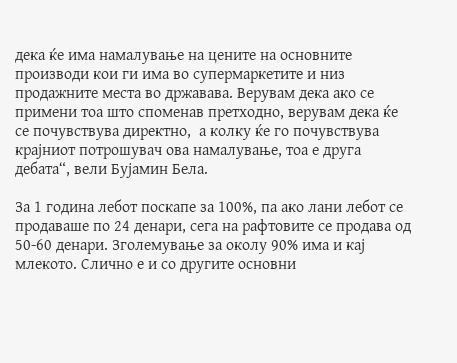дека ќе има намалување на цените на основните производи кои ги има во супермаркетите и низ продажните места во државава. Верувам дека ако се примени тоа што споменав претходно, верувам дека ќе се почувствува директно,  а колку ќе го почувствува крајниот потрошувач ова намалување, тоа е друга дебата“, вели Бујамин Бела.

За 1 година лебот поскапе за 100%, па ако лани лебот се продаваше по 24 денари, сега на рафтовите се продава од 50-60 денари. Зголемување за околу 90% има и кај млекото. Слично е и со другите основни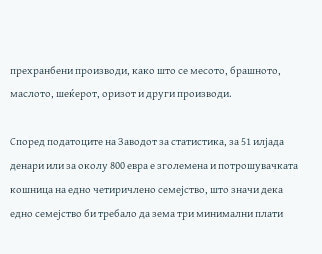прехранбени производи, како што се месото, брашното, маслото, шеќерот, оризот и други производи.

Според податоците на Заводот за статистика, за 51 илјада денари или за околу 800 евра е зголемена и потрошувачката кошница на едно четиричлено семејство, што значи дека едно семејство би требало да зема три минимални плати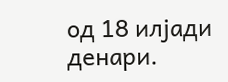од 18 илјади денари.